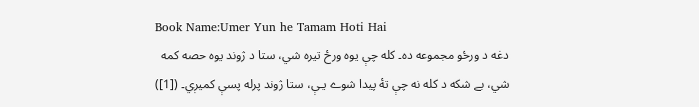Book Name:Umer Yun he Tamam Hoti Hai
دغه د ورځو مجموعه ده۔ کله چې يوه ورځ تيره شي، ستا د ژوند يوه حصه کمه شي، بے شکه د کله نه چې تۀ پيدا شوے يـې، ستا ژوند پرله پسې کميږي۔ ([1])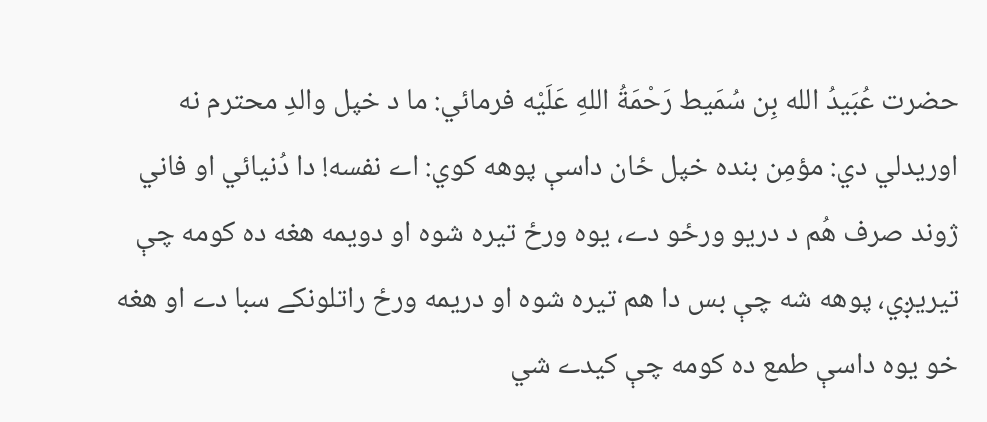حضرت عُبَيدُ الله بِن سُمَيط رَحْمَةُ اللهِ عَلَيْه فرمائي: ما د خپل والدِ محترم نه اوريدلي دي: مؤمِن بنده خپل ځان داسې پوهه کوي: اے نفسه! دا دُنيائي او فاني ژوند صرف هُم د دريو ورځو دے، يوه ورځ تيره شوه او دويمه هغه ده کومه چې تيريږي، پوهه شه چې بس دا هم تيره شوه او دريمه ورځ راتلونکے سبا دے او هغه خو يوه داسې طمع ده کومه چې کيدے شي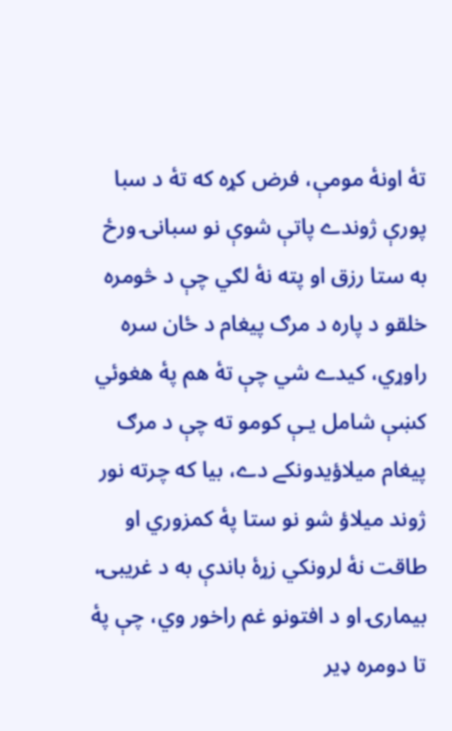تۀ اونۀ مومې، فرض کړه که تۀ د سبا پورې ژوندے پاتې شوې نو سبانۍ ورځ به ستا رزق او پته نۀ لګي چې د څومره خلقو د پاره د مرګ پيغام د ځان سره راوړي، کيدے شي چې تۀ هم پۀ هغوئي کښې شامل يـې کومو ته چې د مرګ پيغام ميلاؤيدونکے دے، بيا که چرته نور ژوند ميلاؤ شو نو ستا پۀ کمزوري او طاقت نۀ لرونکي زړۀ باندې به د غريبۍ، بيمارۍ او د افتونو غم راخور وي، چې پۀ تا دومره ډير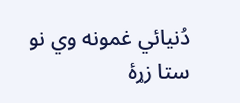دُنيائي غمونه وي نو ستا زړۀ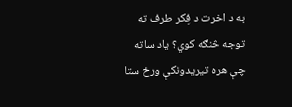به د اخرت د فِکر طرف ته توجه څنګه کوي؟ ياد ساته چې هره تيريدونکې ورځ ستا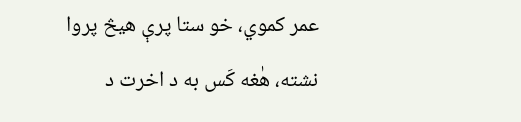عمر کموي، خو ستا پرې هيڅ پروا نشته، هٰغه کَس به د اخرت د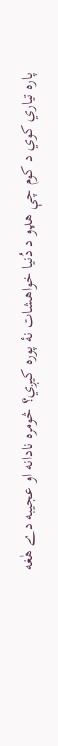پاره تياري کوي د کوم چې هډو د دُنيا خواهشات نۀ پوره کيږي؟ څومره نادانه او عجيبه دے هٰغه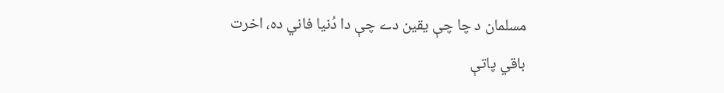مسلمان د چا چې يقين دے چې دا دُنيا فاني ده، اخرت باقي پاتې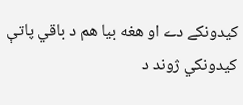کيدونکے دے او هغه بيا هم د باقي پاتې کيدونکي ژوند د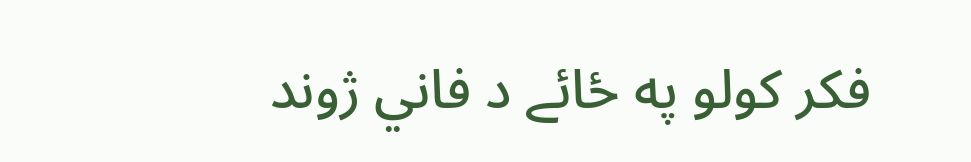فکر کولو په ځائے د فاني ژوند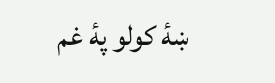ښۀ کولو پۀ غم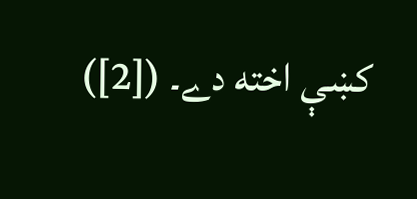کښې اخته دے۔ ([2])